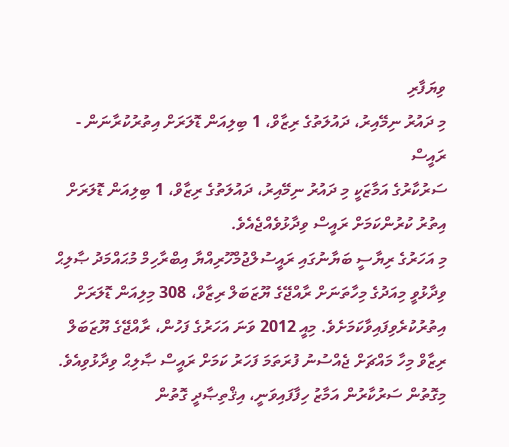ވިޔަފާރި
މި ދައުރު ނިމޭއިރު، ދައުލަތުގެ ރިޒާވް، 1 ބިލިއަން ޑޮލަރަށް އިތުރުކުރާނަން - ރައީސް
ސަރުކާރުގެ އަމާޒަކީ މި ދައުރު ނިމޭއިރު، ދައުލަތުގެ ރިޒާވް، 1 ބިލިއަން ޑޮލަރަށް އިތުރު ކުރުންކަމަށް ރައީސް ވިދާޅުވެއްޖެއެވެ.
މި އަހަރުގެ ރިޔާސީ ބަޔާނުގައި ރައީސުލްޖުމްހޫރިއްޔާ އިބްރާހިމް މުޙައްމަދު ޞާލިޙް ވިދާޅުވީ މިއަދުގެ މިހާތަނަށް ރާއްޖޭގެ ޔޫޒަބަލް ރިޒާވް، 308 މިލިއަން ޑޮލަރަށް އިތުރުކުރެވިފައިވާކަމަށެވެ. މިއީ 2012 ވަނަ އަހަރުގެ ފަހުން، ރާއްޖޭގެ ޔޫޒަބަލް ރިޒާވް މިހާ މައްޗަށް ޖެއްސުނު ފުރަތަމަ ފަހަރު ކަމަށް ރައީސް ޞާލިޙް ވިދާޅުވިއެވެ.
މިގޮތުން ސަރުކާރުން އަމާޒު ހިފާފައިވަނީ، އިޤްތިޞާދީ ގޮތުން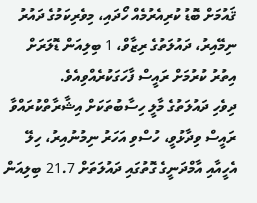ޤައުމަށް ބޮޑު ކުރިއެރުމެއް ހޯދައި، މިވެރިކަމުގެ ދައުރު ނިމޭއިރު، ދައުލަތުގެ ރިޒާވް، 1 ބިލިއަން ޑޮލަރަށް އިތުރު ކުރުމަށް ރައީސް ފާހަގަކުރެއްވިއެވެ.
ދިވެހި ދައުލަތުގެ މާލީ ހިސާބުތަކަށް އިޝާރާތްކުރައްވާ ރައީސް ވިދާޅުވީ، ހުސްވި އަހަރު ނިމުނުއިރު، ހިލޭ އެހީއާއި އާމްދަނީގެ ގޮތުގައި ދައުލަތަށް 21.7 ބިލިއަން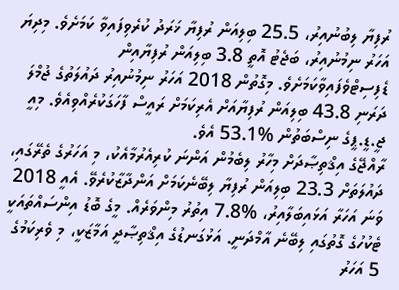ރުފިޔާ ލިބުނުއިރު، 25.5 ބިލިއަން ރުފިޔާ ޚަރަދު ކުރެވިފައިވާ ކަމަށެވެ. މިދިޔަ އަހަރު ނިމުނުއިރު، ބަޖެޓު އޮތީ 3.8 ބިލިއަން ރުފިޔާއިން ޑެފިސިޓްވެފައިވާކަމަށެވެ. މިގޮތުން 2018 އަހަރު ނިމުނުއިރު ދައުލަތުގެ ޖުމްލަ ދަރަނި 43.8 ބިލިއަން ރުފިޔާއަށް އެރިކަމަށް ރައީސް ފާހަގަކުރެއްވިއެވެ. މިއީ ޖީ.ޑީ.ޕީގެ ނިސްބަތުން %53.1 އެވެ.
ރާއްޖޭގެ އިޤްތިޞާދަށް މިހާރު ލިބެމުން އަންނަ ކުރިއެރުމާއެކު، މި އަހަރުގެ ތެރޭގައި، ދައުލަތަށް 23.3 ބިލިއަން ރުފިޔާ ލިބޭނެކަމަށް އަންދާޒާކުރެވޭ. އެއީ 2018 ވަނަ އަހަރާ އަޅައިބަލާއިރު، %7.8 އިތުރު މިންވަރެއް. މީގެ ބޮޑު އިންސައްތައަކީ ޓެކުހުގެ ގޮތުގައި ލިބޭނެ އާމްދަނީ. އަޅުގަނޑުގެ އިޤްތިޞާދީ އަމާޒަކީ، މި ވެރިކަމުގެ 5 އަހަރު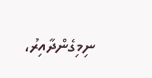ނިމިގެންދާއިރު،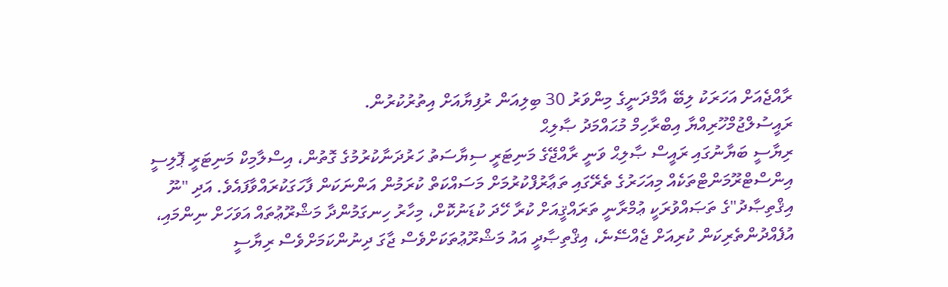ރާއްޖެއަށް އަހަރަކު ލިބޭ އާމްދަނީގެ މިންވަރު 30 ބިލިއަން ރުފިޔާއަށް އިތުރުކުރުން.
ރައީސުލްޖުމްހޫރިއްޔާ އިބްރާހިމް މުޙައްމަދު ޞާލިޙް
ރިޔާސީ ބަޔާނުގައި ރައީސް ޞާލިޙް ވަނީ ރާއްޖޭގެ މަނިޓަރީ ސިޔާސަތު ހަރުދަނާކުރުމުގެ ގޮތުން، އިސްލާމިކް މަނިޓަރީ ޕޮލިސީ އިންސްޓްރޫމަންޓްތަކެއް މިއަހަރުގެ ތެރޭގައި ތަޢާރުފްކުރުމަށް މަސައްކަތް ކުރަމުން އަންނަކަން ފާހަގަކުރައްވާފައެވެ. އަދި "ނޫ އިޤްތިޞާދު"ގެ ތަޞައްވުރަކީ ޢުމްރާނީ ތަރައްޤީއަށް ކުރާ ހޭދަ ކުޑަނުކޮށް، މިހާރު ހިނގަމުންދާ މަޝްރޫޢުތައް އަވަހަށް ނިންމައި، އުފެއްދުންތެރިކަން ކުރިއަށް ޖެއްސޭނެ، އިޤްތިޞާދީ އައު މަޝްރޫޢުތަކަށްވެސް ޖާގަ ދިނުންކަމަށްވެސް ރިޔާސީ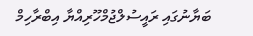ބަޔާނުގައި ރައީސުލްޖުމްހޫރިއްޔާ އިބްރާހިމް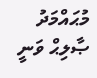މުޙައްމަދު ޞާލިޙް ވަނީ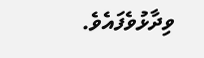ވިދާޅުވެފައެވެ.